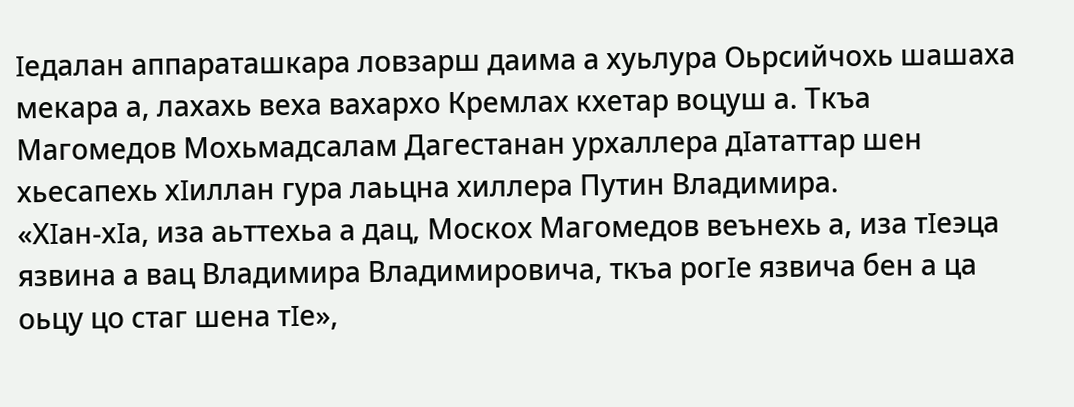Ιедалан аппараташкара ловзарш даима а хуьлура Оьрсийчохь шашаха мекара а, лахахь веха вахархо Кремлах кхетар воцуш а. Ткъа Магомедов Мохьмадсалам Дагестанан урхаллера дΙататтар шен хьесапехь хΙиллан гура лаьцна хиллера Путин Владимира.
«ХΙан-хΙа, иза аьттехьа а дац, Москох Магомедов веънехь а, иза тΙеэца язвина а вац Владимира Владимировича, ткъа рогΙе язвича бен а ца оьцу цо стаг шена тΙе»,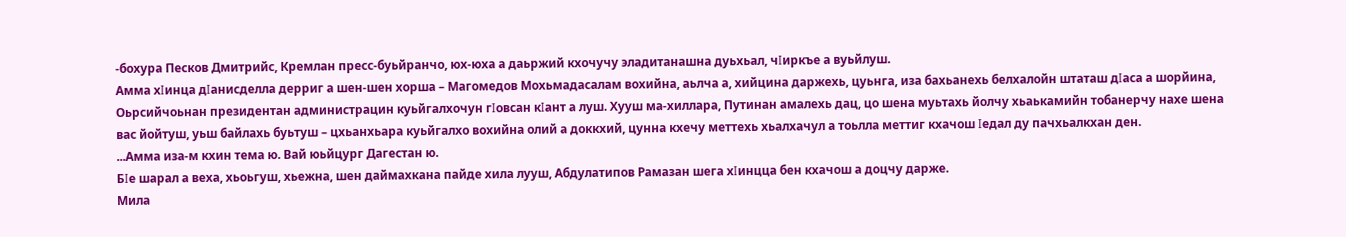-бохура Песков Дмитрийс, Кремлан пресс-буьйранчо, юх-юха а даьржий кхочучу эладитанашна дуьхьал, чΙиркъе а вуьйлуш.
Амма хΙинца дΙанисделла дерриг а шен-шен хорша – Магомедов Мохьмадасалам вохийна, аьлча а, хийцина даржехь, цуьнга, иза бахьанехь белхалойн штаташ дΙаса а шорйина, Оьрсийчоьнан президентан администрацин куьйгалхочун гΙовсан кΙант а луш. Хууш ма-хиллара, Путинан амалехь дац, цо шена муьтахь йолчу хьаькамийн тобанерчу нахе шена вас йойтуш, уьш байлахь буьтуш – цхьанхьара куьйгалхо вохийна олий а доккхий, цунна кхечу меттехь хьалхачул а тоьлла меттиг кхачош Ιедал ду пачхьалкхан ден.
...Амма иза-м кхин тема ю. Вай юьйцург Дагестан ю.
БΙе шарал а веха, хьоьгуш, хьежна, шен даймахкана пайде хила лууш, Абдулатипов Рамазан шега хΙинцца бен кхачош а доцчу дарже.
Мила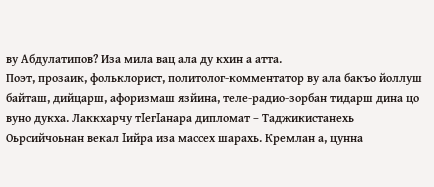ву Абдулатипов? Иза мила вац ала ду кхин а атта.
Поэт, прозаик, фольклорист, политолог-комментатор ву ала бакъо йоллуш байташ, дийцарш, афоризмаш язйина, теле-радио-зорбан тидарш дина цо вуно дукха. Лаккхарчу тΙегΙанара дипломат – Таджикистанехь Оьрсийчоьнан векал Ιийра иза массех шарахь. Кремлан а, цунна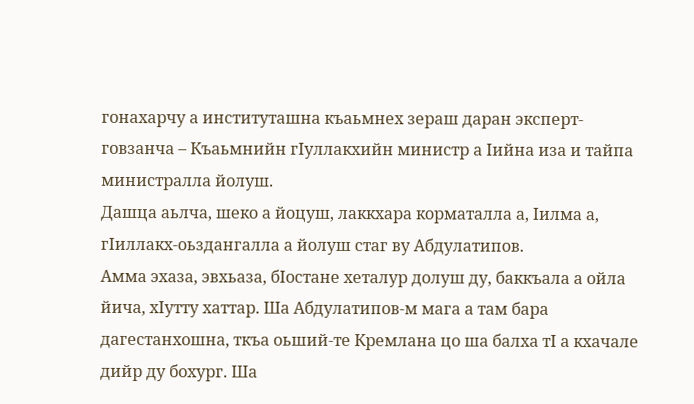гонахарчу а институташна къаьмнех зераш даран эксперт-говзанча – Къаьмнийн гΙуллакхийн министр а Ιийна иза и тайпа министралла йолуш.
Дашца аьлча, шеко а йоцуш, лаккхара корматалла а, Ιилма а, гΙиллакх-оьздангалла а йолуш стаг ву Абдулатипов.
Амма эхаза, эвхьаза, бΙостане хеталур долуш ду, баккъала а ойла йича, хΙутту хаттар. Ша Абдулатипов-м мага а там бара дагестанхошна, ткъа оьший-те Кремлана цо ша балха тΙ а кхачале дийр ду бохург. Ша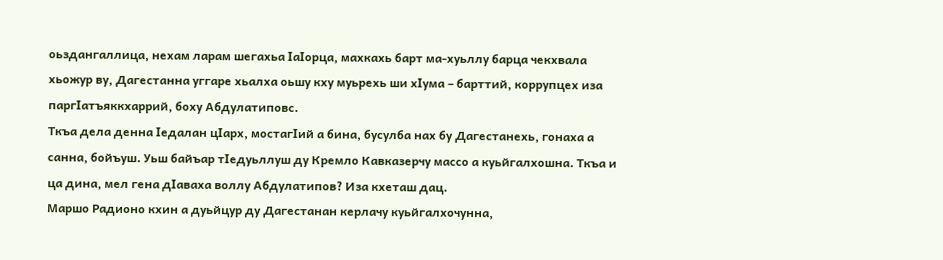оьздангаллица, нехам ларам шегахьа ΙаΙорца, махкахь барт ма-хуьллу барца чекхвала хьожур ву, Дагестанна уггаре хьалха оьшу кху муьрехь ши хΙума – барттий, коррупцех иза паргΙатъяккхаррий, боху Абдулатиповс.
Ткъа дела денна Ιедалан цΙарх, мостагΙий а бина, бусулба нах бу Дагестанехь, гонаха а санна, бойъуш. Уьш байъар тΙедуьллуш ду Кремло Кавказерчу массо а куьйгалхошна. Ткъа и ца дина, мел гена дΙаваха воллу Абдулатипов? Иза кхеташ дац.
Маршо Радионо кхин а дуьйцур ду Дагестанан керлачу куьйгалхочунна,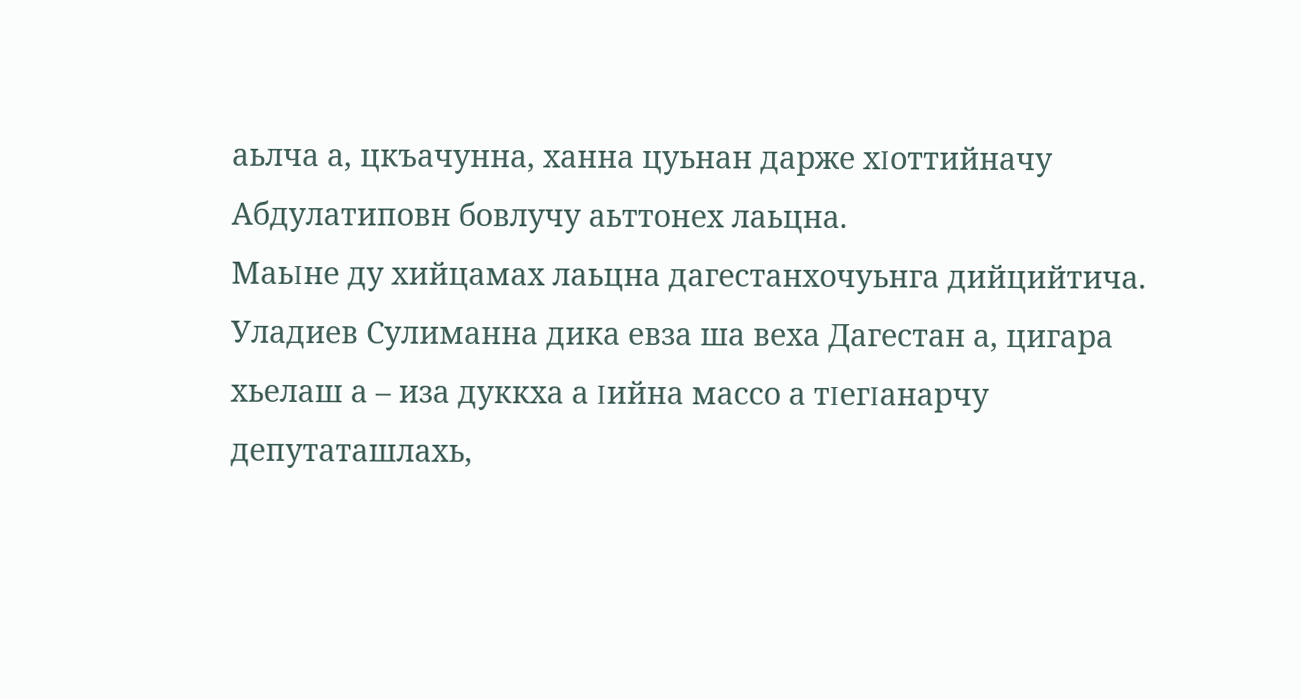аьлча а, цкъачунна, ханна цуьнан дарже хΙоттийначу Абдулатиповн бовлучу аьттонех лаьцна.
МаьΙне ду хийцамах лаьцна дагестанхочуьнга дийцийтича. Уладиев Сулиманна дика евза ша веха Дагестан а, цигара хьелаш а – иза дуккха а Ιийна массо а тΙегΙанарчу депутаташлахь,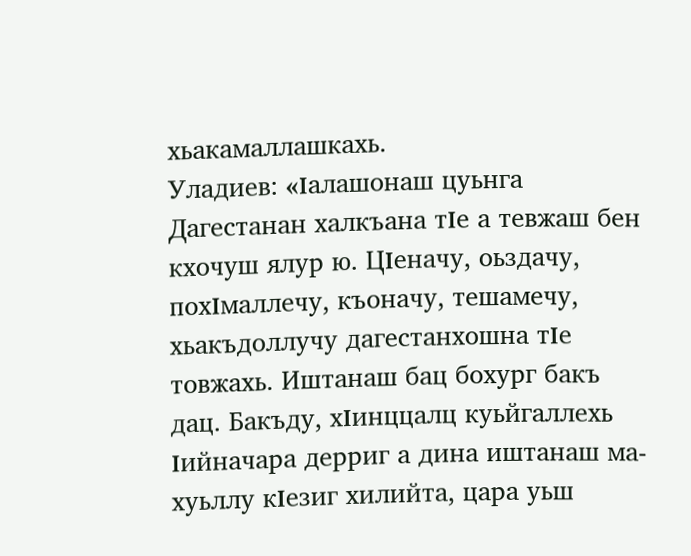хьакамаллашкахь.
Уладиев: «Ιалашонаш цуьнга Дагестанан халкъана тΙе а тевжаш бен кхочуш ялур ю. ЦΙеначу, оьздачу, похΙмаллечу, къоначу, тешамечу, хьакъдоллучу дагестанхошна тΙе товжахь. Иштанаш бац бохург бакъ дац. Бакъду, хΙинццалц куьйгаллехь Ιийначара дерриг а дина иштанаш ма-хуьллу кΙезиг хилийта, цара уьш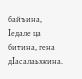байъина, Ιедале ца битина, гена дΙасалаьхкина.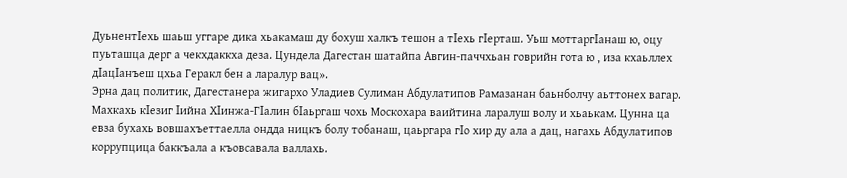ДуьнентΙехь шаьш уггаре дика хьакамаш ду бохуш халкъ тешон а тΙехь гΙерташ. Уьш моттаргΙанаш ю, оцу пуьташца дерг а чекхдаккха деза. Цундела Дагестан шатайпа Авгин-паччхьан говрийн гота ю , иза кхаьллех дΙацΙанъеш цхьа Геракл бен а ларалур вац».
Эрна дац политик, Дагестанера жигархо Уладиев Сулиман Абдулатипов Рамазанан баьнболчу аьттонех вагар. Махкахь кΙезиг Ιийна ХΙинжа-ГΙалин бΙаьргаш чохь Москохара ваийтина ларалуш волу и хьаькам. Цунна ца евза бухахь вовшахъеттаелла ондда ницкъ болу тобанаш, цаьргара гΙо хир ду ала а дац, нагахь Абдулатипов коррупцица баккъала а къовсавала валлахь.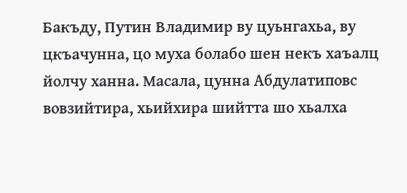Бакъду, Путин Владимир ву цуьнгахьа, ву цкъачунна, цо муха болабо шен некъ хаъалц йолчу ханна. Масала, цунна Абдулатиповс вовзийтира, хьийхира шийтта шо хьалха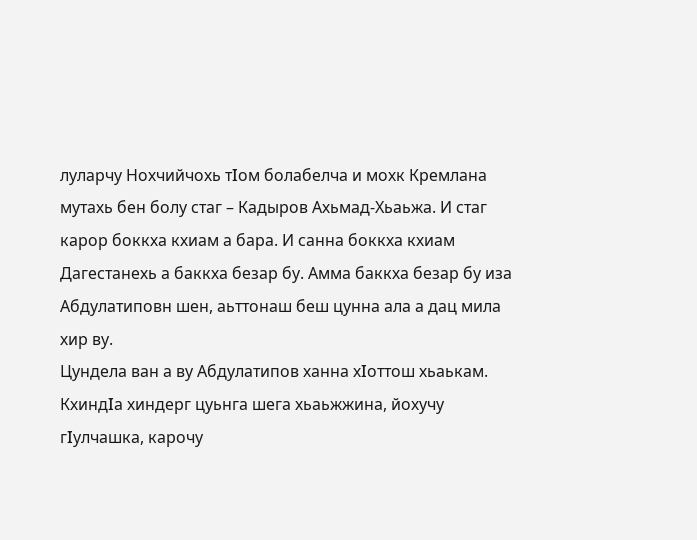луларчу Нохчийчохь тΙом болабелча и мохк Кремлана мутахь бен болу стаг – Кадыров Ахьмад-Хьаьжа. И стаг карор боккха кхиам а бара. И санна боккха кхиам Дагестанехь а баккха безар бу. Амма баккха безар бу иза Абдулатиповн шен, аьттонаш беш цунна ала а дац мила хир ву.
Цундела ван а ву Абдулатипов ханна хΙоттош хьаькам. КхиндΙа хиндерг цуьнга шега хьаьжжина, йохучу гΙулчашка, карочу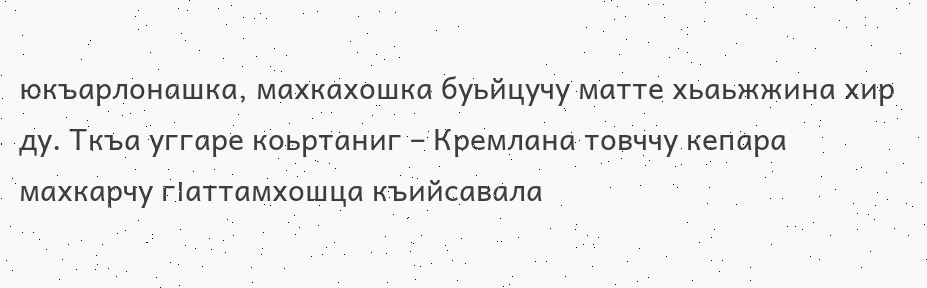юкъарлонашка, махкахошка буьйцучу матте хьаьжжина хир ду. Ткъа уггаре коьртаниг – Кремлана товччу кепара махкарчу гΙаттамхошца къийсавала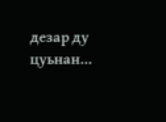дезар ду цуьнан...